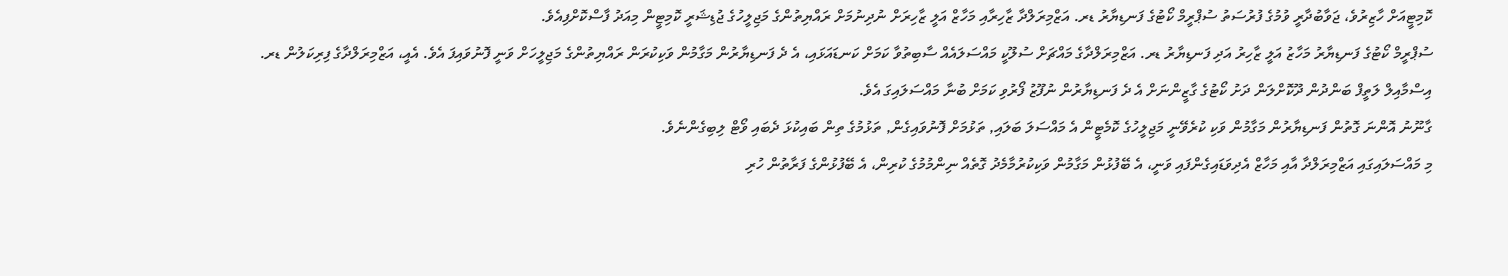ކޮމިޓީއަށް ހާޒިރުވެ، ޖަވާބުދާރީ ވުމުގެ ފުރުސަތު ސުޕްރީމް ކޯޓުގެ ފަނޑިޔާރު ޑރ. އަޒްމިރަލްދާ ޒާހިރާއި މަހާޒް އަލީ ޒާހިރަށް ނުދިނުމަށް ރައްޔިތުންގެ މަޖިލީހުގެ ޖުޑިޝަރީ ކޮމިޓީން މިއަދު ފާސްކޮށްފިއެވެ.
ސުޕްރީމް ކޯޓުގެ ފަނޑިޔާރު މަހާޒު އަލީ ޒާހިރު އަދި ފަނޑިޔާރު ޑރ. އަޒްމިރަލްދާގެ މައްޗަށް ސުލޫކީ މައްސަލައެއް ސާބިތުވާ ކަމަށް ކަނޑައަޅައި، އެ ދެ ފަނޑިޔާރުން މަގާމުން ވަކިކުރަން ރައްޔިތުންގެ މަޖިލީހަށް ވަނީ ފޮނުވައިފަ އެވެ. އެއީ، އަޒްމިރަލްދާގެ ފިރިކަލުން ޑރ. އިސްމާއިލް ލަތީފް ބަންދުން ދޫކޮށްލަން ދަށު ކޯޓުގެ ގާޒީންނަށް އެ ދެ ފަނޑިޔާރުން ނުފޫޒު ފޯރުވި ކަމަށް ބުނާ މައްސަލައިގަ އެވެ.
ގާނޫނު އޮންނަ ގޮތުން ފަނޑިޔާރުން މަގާމުން ވަކި ކުރެވޭނީ މަޖިލީހުގެ ކޮމެޓީން އެ މައްސަލަ ބަލައި, ތަޅުމަށް ފޮނުވައިގެން, ތަޅުމުގެ ތިން ބައިކުޅަ ދެބައި ވޯޓް ލިބިގެންނެވެ.
މި މައްސަލައިގައި އަޒްމިރަލްދާ އާއި މަހާޒް އެދިވަޑައިގެންފައި ވަނީ، އެ ބޭފުޅުން މަގާމުން ވަކިކުރުމާމެދު ގޮތެއް ނިންމުމުގެ ކުރިން، އެ ބޭފުޅުންގެ ފަރާތުން ހުރި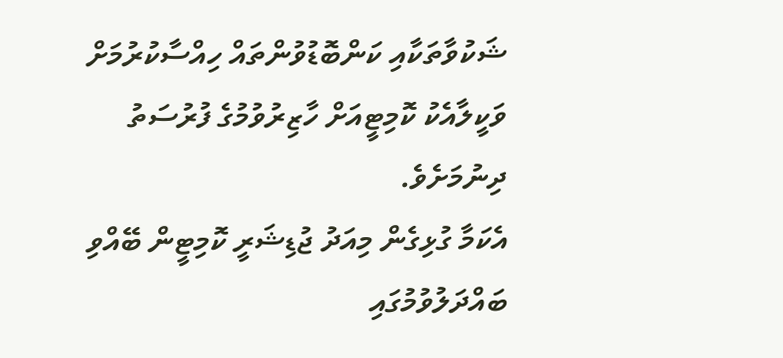ޝަކުވާތަކާއި ކަންބޮޑުވުންތައް ހިއްސާކުރުމަށް ވަކީލާއެކު ކޮމިޓީއަށް ހާޒިރުވުމުގެ ފުރުސަތު ދިނުމަށެވެ.
އެކަމާ ގުޅިގެން މިއަދު ޖުޑިޝަރީ ކޮމިޓީން ބޭއްވި ބައްދަލުވުމުގައި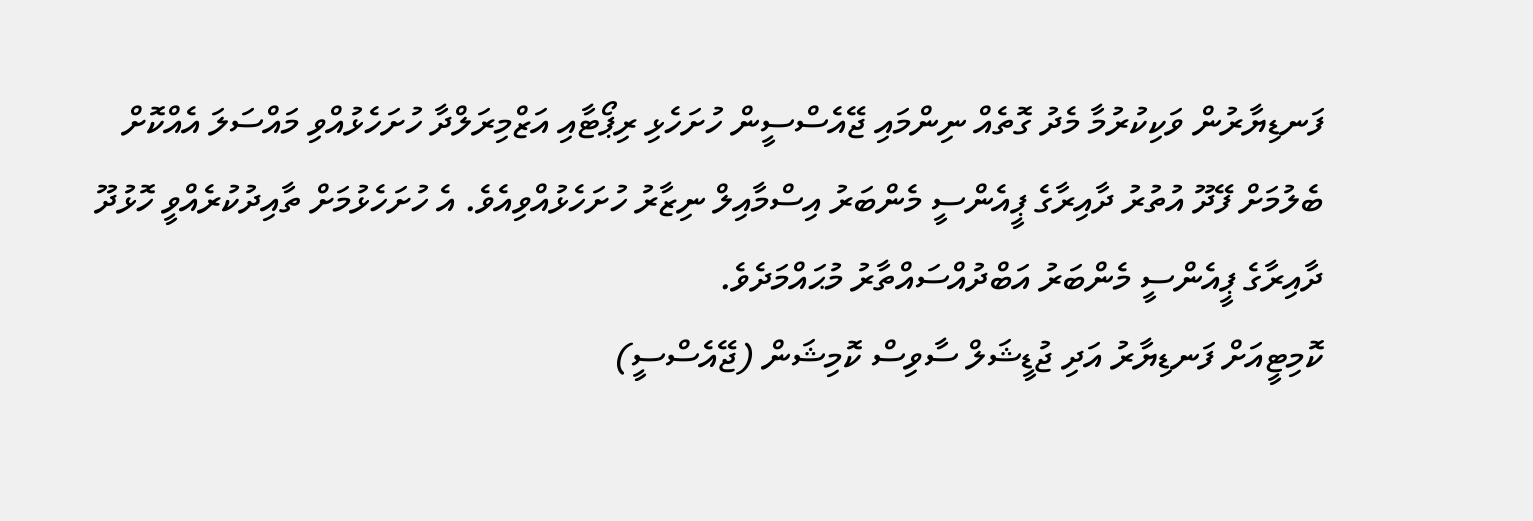ފަނޑިޔާރުން ވަކިކުރުމާ މެދު ގޮތެއް ނިންމައި ޖޭއެސްސީން ހުށަހެޅި ރިޕޯޓާއި އަޒްމިރަލްދާ ހުށަހެޅުއްވި މައްސަލަ އެއްކޮށް ބެލުމަށް ފޭދޫ އުތުރު ދާއިރާގެ ޕީއެންސީ މެންބަރު އިސްމާއިލް ނިޒާރު ހުށަހެޅުއްވިއެވެ. އެ ހުށަހެޅުމަށް ތާއިދުކުރެއްވީ ހޮޅުދޫ ދާއިރާގެ ޕީއެންސީ މެންބަރު އަބްދުއްސައްތާރު މުޙައްމަދެވެ.
ކޮމިޓީއަށް ފަނޑިޔާރު އަދި ޖުޑީޝަލް ސާވިސް ކޮމިޝަން (ޖޭއެސްސީ)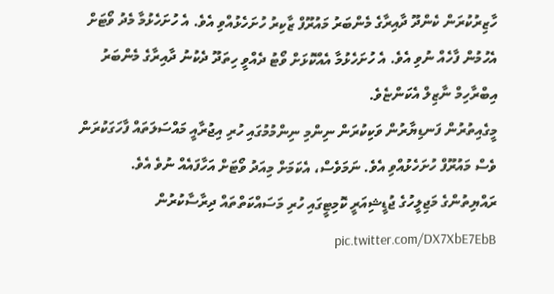ހާޒިރުކުރަން ކެންދޫ ދާއިރާގެ މެންބަރު މައުރޫފް ޒާކިރު ހުށަހެޅުއްވި އެވެ. އެ ހުށަހެޅުމާ މެދު ވޯޓަށް އެހުމުން ފާހެއް ނުވި އެވެ. އެ ހުށަހެޅުމާ އެއްކޮޅަށް ވޯޓު ދެއްވީ ހިތަދޫ ދެކުނު ދާއިރާގެ މެންބަރު އިބްރާހިމް ނާޒިލް އެކަންޏެވެ.
މީގެއިތުރުން ފަނޑިޔާރުން ވަކިކުރަން ނިންމި ނިންމުމުގައި ހުރި އިޖުރާއީ މައްސަލަތައް ފާހަގަކުރަން ވެސް މައުރޫފް ހުށަހެޅުއްވި އެވެ. ނަމަވެސް، އެކަމަށް މިއަދު ވޯޓަށް އަހާފައެއް ނުވެ އެވެ.
ރައްޔިތުންގެ މަޖިލީހުގެ ޖުޑީޝިއަރީ ކޮމިޓީގައި ހުރި މަސައްކަތްތައް ދިރާސާކުރުން pic.twitter.com/DX7XbE7EbB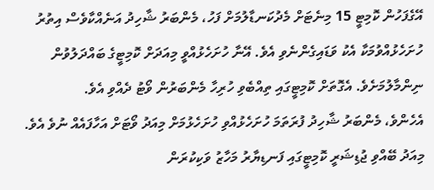އޭގެފަހުން ކޮމިޓީ 15 މިނެޓަށް މެދުކަނޑާލުމަށް ފަހު، މެންބަރު ޝާހިދު އަނެއްކާވެސް އިތުރު ހުށަހެޅުއްވުމަކާ އެކު ވަޑައިގެންނެވި އެވެ. އޭނާ ހުށަހެޅުއްވީ މިއަދަށް ކޮމިޓީގެ ބައްދަލުވުން ނިންމާލުމަށެވެ. އެގޮތަށް ކޮމިޓީގައި ތިއްބެވި ހުރިހާ މެންބަރުން ވޯޓު ދެއްވި އެވެ.
އެހެންވެ، މެންބަރު ޝާހިދު ފުރަތަމަ ހުށަހެޅުއްވި ހުށަހެޅުމަށް މިއަދު ވޯޓަށް އަހާފައެއް ނުވެ އެވެ.
މިއަދު ބޭއްވި ޖުޑިޝަރީ ކޮމިޓީގައި ފަނޑިޔާރު މަހާޒު ވަކިކުރަން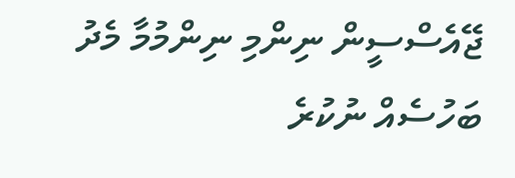ޖޭއެސްސީން ނިންމި ނިންމުމާ މެދު ބަހުސެއް ނުކުރެ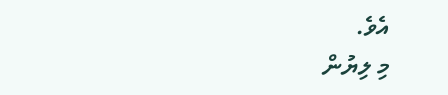އެވެ.
މި ލިޔުން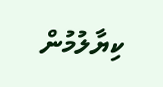ކިޔާލުމުން